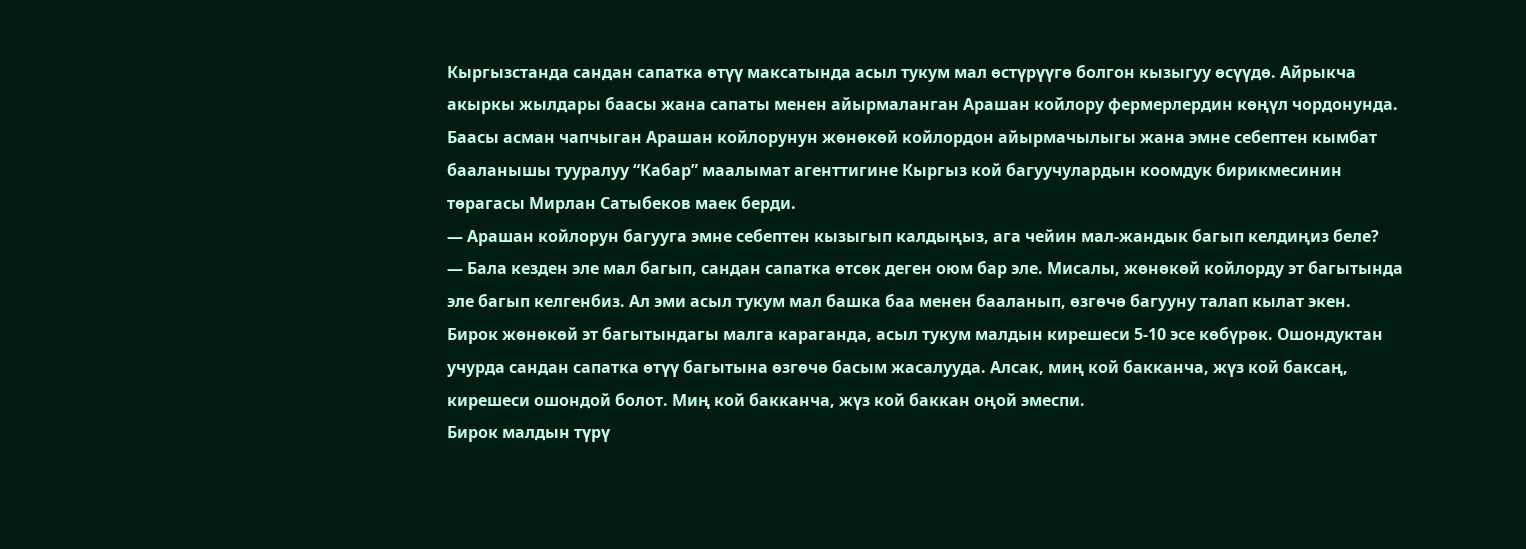Кыргызстанда сандан сапатка өтүү максатында асыл тукум мал өстүрүүгө болгон кызыгуу өсүүдө. Айрыкча акыркы жылдары баасы жана сапаты менен айырмаланган Арашан койлору фермерлердин көңүл чордонунда. Баасы асман чапчыган Арашан койлорунун жөнөкөй койлордон айырмачылыгы жана эмне себептен кымбат бааланышы тууралуу “Кабар” маалымат агенттигине Кыргыз кой багуучулардын коомдук бирикмесинин төрагасы Мирлан Сатыбеков маек берди.
— Арашан койлорун багууга эмне себептен кызыгып калдыңыз, ага чейин мал-жандык багып келдиңиз беле?
— Бала кезден эле мал багып, сандан сапатка өтсөк деген оюм бар эле. Мисалы, жөнөкөй койлорду эт багытында эле багып келгенбиз. Ал эми асыл тукум мал башка баа менен бааланып, өзгөчө багууну талап кылат экен. Бирок жөнөкөй эт багытындагы малга караганда, асыл тукум малдын кирешеси 5-10 эсе көбүрөк. Ошондуктан учурда сандан сапатка өтүү багытына өзгөчө басым жасалууда. Алсак, миң кой бакканча, жүз кой баксаң, кирешеси ошондой болот. Миң кой бакканча, жүз кой баккан оңой эмеспи.
Бирок малдын түрү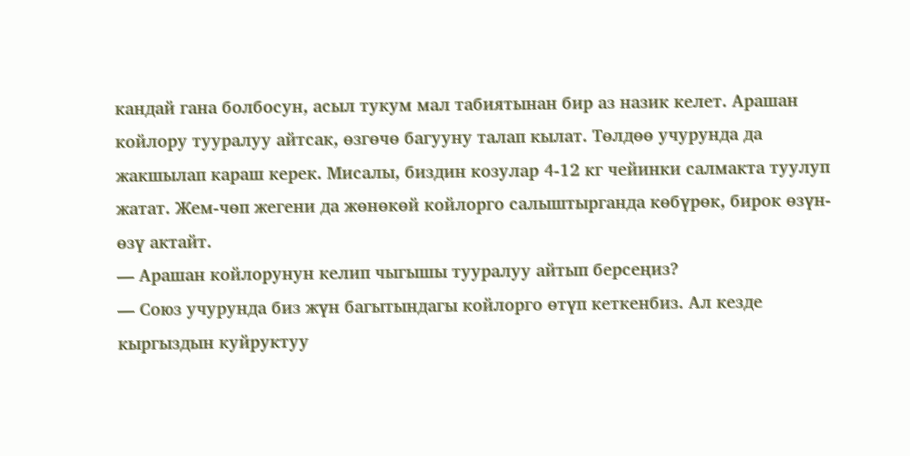кандай гана болбосун, асыл тукум мал табиятынан бир аз назик келет. Арашан койлору тууралуу айтсак, өзгөчө багууну талап кылат. Төлдөө учурунда да жакшылап караш керек. Мисалы, биздин козулар 4-12 кг чейинки салмакта туулуп жатат. Жем-чөп жегени да жөнөкөй койлорго салыштырганда көбүрөк, бирок өзүн-өзү актайт.
— Арашан койлорунун келип чыгышы тууралуу айтып берсеңиз?
— Союз учурунда биз жүн багытындагы койлорго өтүп кеткенбиз. Ал кезде кыргыздын куйруктуу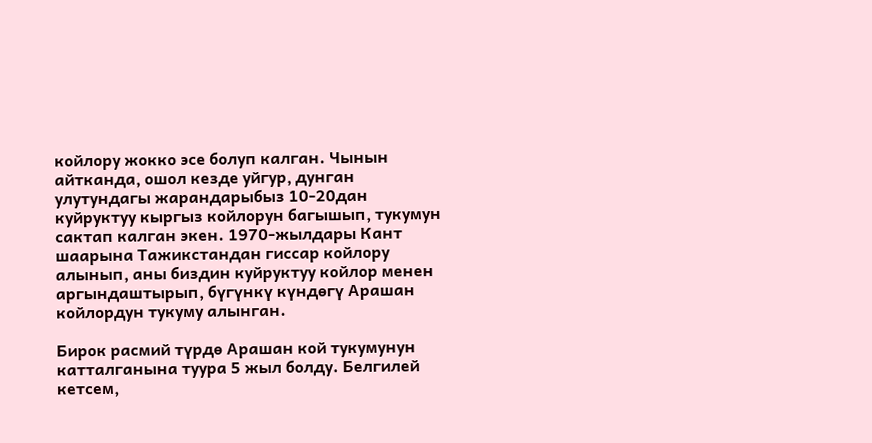койлору жокко эсе болуп калган. Чынын айтканда, ошол кезде уйгур, дунган улутундагы жарандарыбыз 10-20дан куйруктуу кыргыз койлорун багышып, тукумун сактап калган экен. 1970-жылдары Кант шаарына Тажикстандан гиссар койлору алынып, аны биздин куйруктуу койлор менен аргындаштырып, бүгүнкү күндөгү Арашан койлордун тукуму алынган.

Бирок расмий түрдө Арашан кой тукумунун катталганына туура 5 жыл болду. Белгилей кетсем,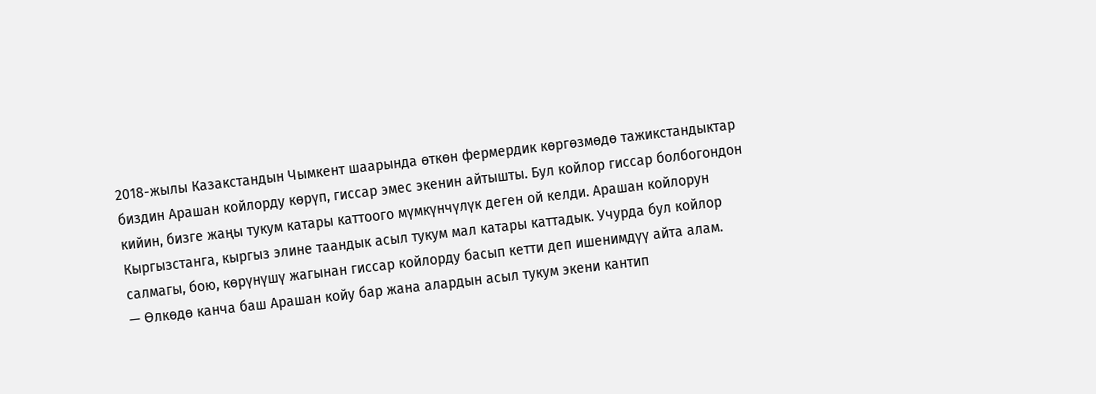2018-жылы Казакстандын Чымкент шаарында өткөн фермердик көргөзмөдө тажикстандыктар биздин Арашан койлорду көрүп, гиссар эмес экенин айтышты. Бул койлор гиссар болбогондон кийин, бизге жаңы тукум катары каттоого мүмкүнчүлүк деген ой келди. Арашан койлорун Кыргызстанга, кыргыз элине таандык асыл тукум мал катары каттадык. Учурда бул койлор салмагы, бою, көрүнүшү жагынан гиссар койлорду басып кетти деп ишенимдүү айта алам.
— Өлкөдө канча баш Арашан койу бар жана алардын асыл тукум экени кантип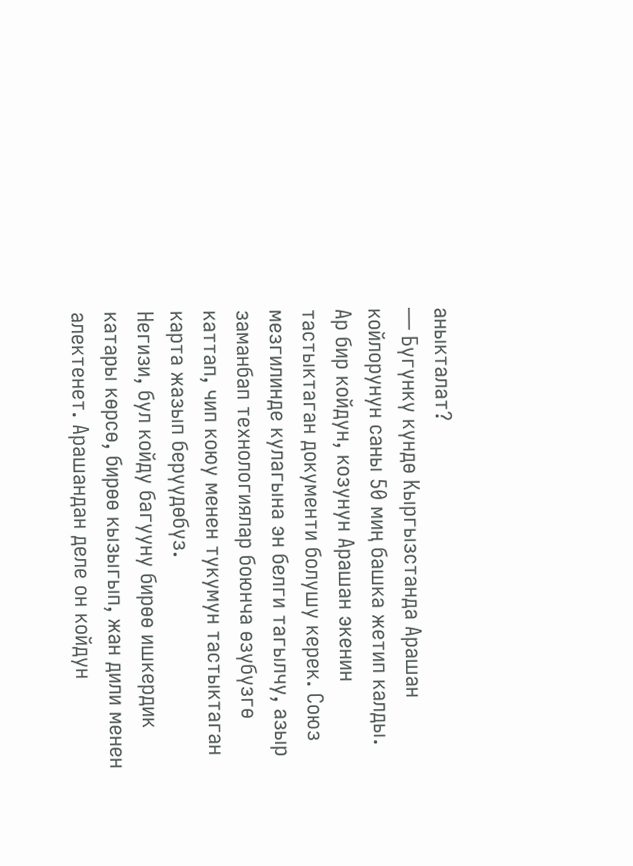аныкталат?
— Бүгүнкү күндө Кыргызстанда Арашан койлорунун саны 50 миң башка жетип калды. Ар бир койдун, козунун Арашан экенин тастыктаган документи болушу керек. Союз мезгилинде кулагына эн белги тагылчу, азыр заманбап технологиялар боюнча өзүбүзгө каттап, чип коюу менен тукумун тастыктаган карта жазып берүүдөбүз.
Негизи, бул койду багууну бирөө ишкердик катары көрсө, бирөө кызыгып, жан дили менен алектенет. Арашандан деле он койдун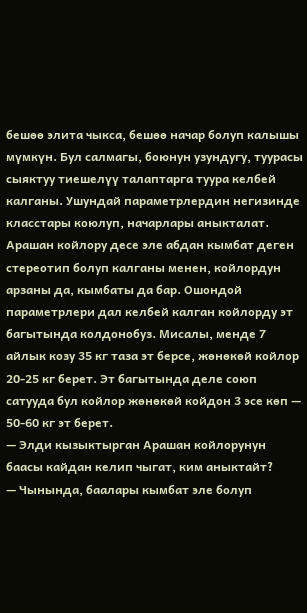бешөө элита чыкса, бешөө начар болуп калышы мүмкүн. Бул салмагы, боюнун узундугу, туурасы сыяктуу тиешелүү талаптарга туура келбей калганы. Ушундай параметрлердин негизинде класстары коюлуп, начарлары аныкталат. Арашан койлору десе эле абдан кымбат деген стереотип болуп калганы менен, койлордун арзаны да, кымбаты да бар. Ошондой параметрлери дал келбей калган койлорду эт багытында колдонобуз. Мисалы, менде 7 айлык козу 35 кг таза эт берсе, жөнөкөй койлор 20-25 кг берет. Эт багытында деле союп сатууда бул койлор жөнөкөй койдон 3 эсе көп — 50-60 кг эт берет.
— Элди кызыктырган Арашан койлорунун баасы кайдан келип чыгат, ким аныктайт?
— Чынында, баалары кымбат эле болуп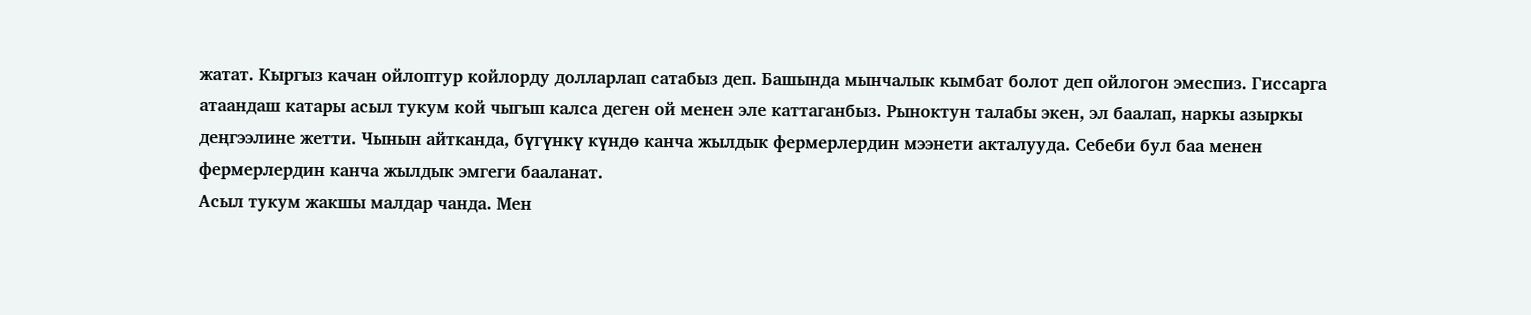жатат. Кыргыз качан ойлоптур койлорду долларлап сатабыз деп. Башында мынчалык кымбат болот деп ойлогон эмеспиз. Гиссарга атаандаш катары асыл тукум кой чыгып калса деген ой менен эле каттаганбыз. Рыноктун талабы экен, эл баалап, наркы азыркы деңгээлине жетти. Чынын айтканда, бүгүнкү күндө канча жылдык фермерлердин мээнети акталууда. Себеби бул баа менен фермерлердин канча жылдык эмгеги бааланат.
Асыл тукум жакшы малдар чанда. Мен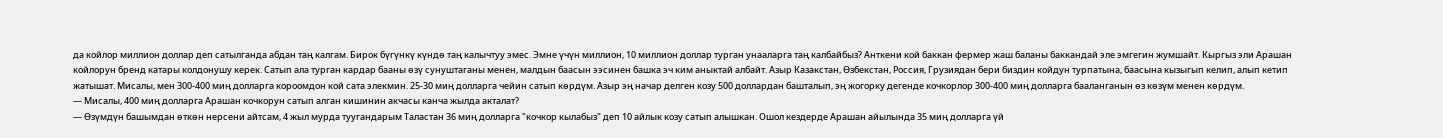да койлор миллион доллар деп сатылганда абдан таң калгам. Бирок бүгүнкү күндө таң калычтуу эмес. Эмне үчүн миллион, 10 миллион доллар турган унааларга таң калбайбыз? Анткени кой баккан фермер жаш баланы баккандай эле эмгегин жумшайт. Кыргыз эли Арашан койлорун бренд катары колдонушу керек. Сатып ала турган кардар бааны өзү сунуштаганы менен, малдын баасын ээсинен башка эч ким аныктай албайт. Азыр Казакстан, Өзбекстан, Россия, Грузиядан бери биздин койдун турпатына, баасына кызыгып келип, алып кетип жатышат. Мисалы, мен 300-400 миң долларга короомдон кой сата элекмин. 25-30 миң долларга чейин сатып көрдүм. Азыр эң начар делген козу 500 доллардан башталып, эң жогорку дегенде кочкорлор 300-400 миң долларга бааланганын өз көзүм менен көрдүм.
— Мисалы, 400 миң долларга Арашан кочкорун сатып алган кишинин акчасы канча жылда акталат?
— Өзүмдүн башымдан өткөн нерсени айтсам, 4 жыл мурда туугандарым Таластан 36 миң долларга "кочкор кылабыз" деп 10 айлык козу сатып алышкан. Ошол кездерде Арашан айылында 35 миң долларга үй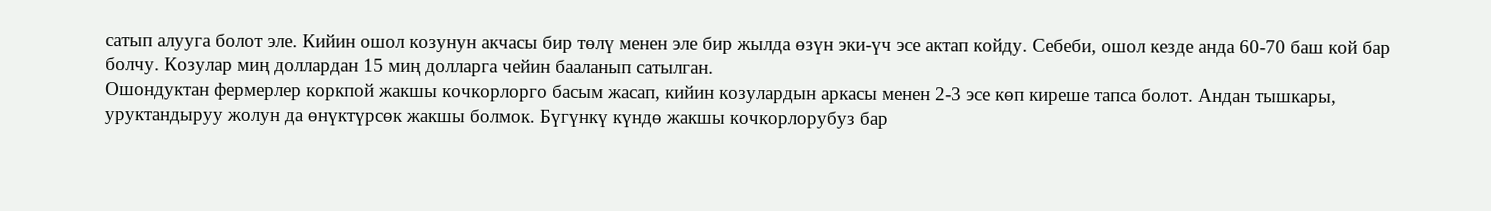сатып алууга болот эле. Кийин ошол козунун акчасы бир төлү менен эле бир жылда өзүн эки-үч эсе актап койду. Себеби, ошол кезде анда 60-70 баш кой бар болчу. Козулар миң доллардан 15 миң долларга чейин бааланып сатылган.
Ошондуктан фермерлер коркпой жакшы кочкорлорго басым жасап, кийин козулардын аркасы менен 2-3 эсе көп киреше тапса болот. Андан тышкары, уруктандыруу жолун да өнүктүрсөк жакшы болмок. Бүгүнкү күндө жакшы кочкорлорубуз бар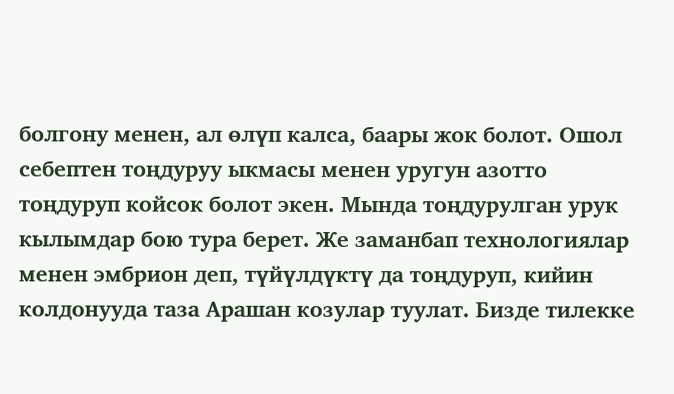болгону менен, ал өлүп калса, баары жок болот. Ошол себептен тоңдуруу ыкмасы менен уругун азотто тоңдуруп койсок болот экен. Мында тоңдурулган урук кылымдар бою тура берет. Же заманбап технологиялар менен эмбрион деп, түйүлдүктү да тоңдуруп, кийин колдонууда таза Арашан козулар туулат. Бизде тилекке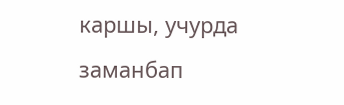каршы, учурда заманбап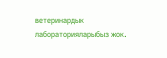ветеринардык лабораторияларыбыз жок.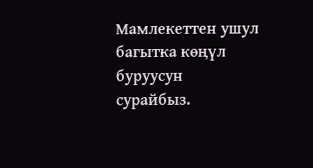Мамлекеттен ушул багытка көңүл буруусун сурайбыз.